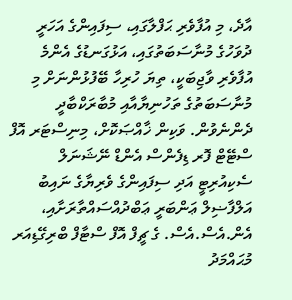އާދެ، މި އުފާވެރި ޙަފްލާގައި، ސިފައިންގެ އަހަރީ ދުވަހުގެ މުނާސަބަތުގައި، އަޅުގަނޑުގެ އެންމެ އުފާވެރި ވާޖިބަކީ، ތިޔަ ހުރިހާ ބޭފުޅުންނަށް މި މުނާސަބަތުގެ ތަހުނިޔާއާއި މުބާރަކްބާދީ ދެންނެވުން. ވަކިން ޚާއްޞަކޮށް، މިނިސްޓަރ އޮފް ސްޓޭޓް ފޮރ ޑިފެންސް އެންޑް ނޭޝަނަލް ސެކިއުރިޓީ އަދި ސިފައިންގެ ވެރިޔާގެ ނައިބު އަލްފާޟިލް ޢަންބަރީ ޢަބްދުއްސައްތާރަށާއި، އެން.އެސް.އެސް. ގެ ޗީފް އޮފް ސްޓާފް ބްރިގޭޑިއަރ މުޙައްމަދު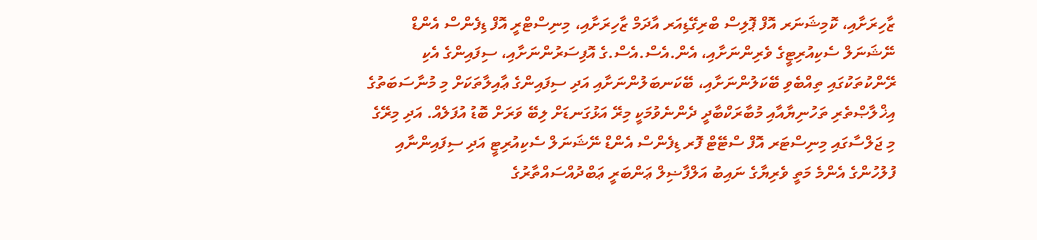ޒާހިރަށާއި، ކޮމިޝަނަރ އޮފް ޕޮލިސް ބްރިގޭޑިއަރ އާދަމް ޒާހިރަށާއި، މިނިސްޓްރީ އޮފް ޑިފެންސް އެންޑް ނޭޝަނަލް ސެކިއުރިޓީގެ ވެރިންނަށާއި، އެން.އެސް.އެސް.ގެ އޮފިސަރުންނަށާއި، ސިފައިންގެ އެކި ރޭންކުތަކުގައި ތިއްބެވި ބޭކަލުންނަށާއި، ބޭކަނބަލުންނަށާއި އަދި ސިފައިންގެ ޢާއިލާތަކަށް މި މުނާސަބަތުގެ އިޚްލާޞްތެރި ތަހުނިޔާއާއި މުބާރަކްބާދީ ދެންނެވުމަކީ މިރޭ އަޅުގަނޑަށް ލިބޭ ވަރަށް ބޮޑު އުފަލެއް. އަދި މިރޭގެ މި ޖަލްސާގައި މިނިސްޓަރ އޮފް ސްޓޭޓް ފޮރ ޑިފެންސް އެންޑް ނޭޝަނަލް ސެކިއުރިޓީ އަދި ސިފައިންނާއި ފުލުހުންގެ އެންމެ މަތީ ވެރިޔާގެ ނައިބު އަލްފާޟިލް ޢަންބަރީ ޢަބްދުއްސައްތާރުގެ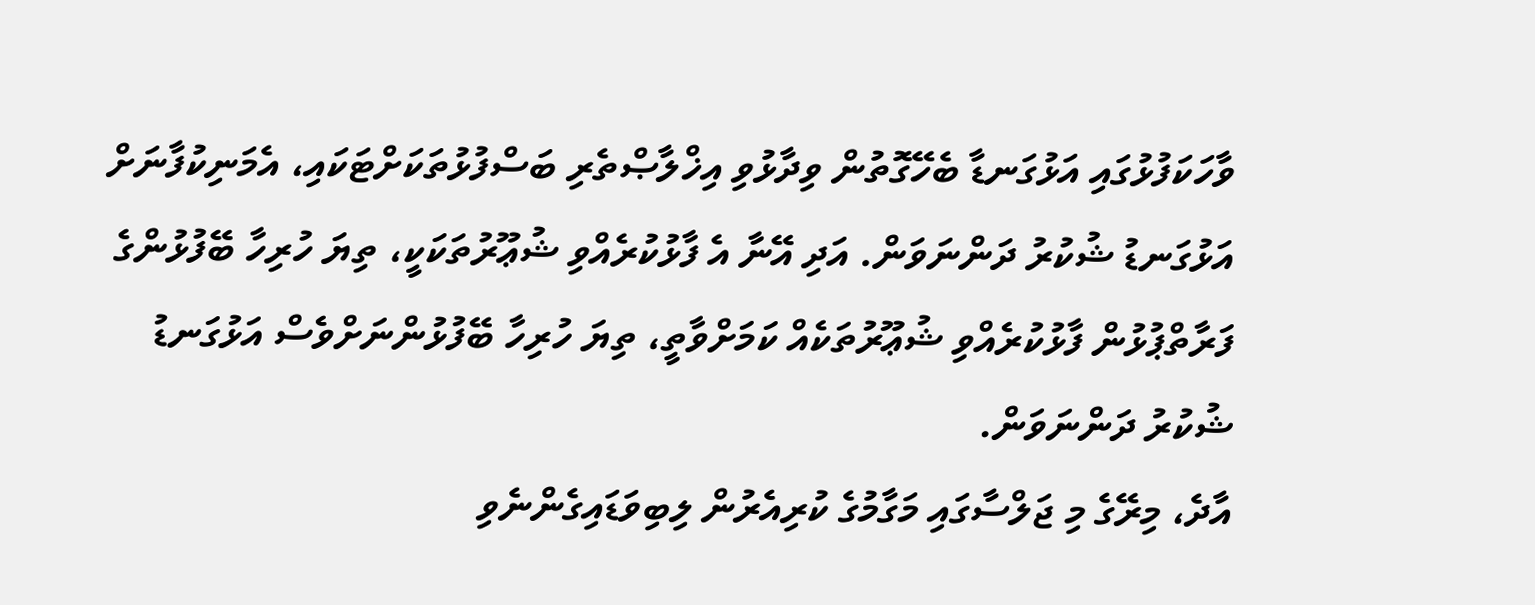ވާހަކަފުޅުގައި އަޅުގަނޑާ ބެހޭގޮތުން ވިދާޅުވި އިޚްލާޞްތެރި ބަސްފުޅުތަކަށްޓަކައި، އެމަނިކުފާނަށް އަޅުގަނޑު ޝުކުރު ދަންނަވަން. އަދި އޭނާ އެ ފާޅުކުރެއްވި ޝުޢޫރުތަކަކީ، ތިޔަ ހުރިހާ ބޭފުޅުންގެ ފަރާތްޕުޅުން ފާޅުކުރެއްވި ޝުޢޫރުތަކެއް ކަމަށްވާތީ، ތިޔަ ހުރިހާ ބޭފުޅުންނަށްވެސް އަޅުގަނޑު ޝުކުރު ދަންނަވަން.
އާދެ، މިރޭގެ މި ޖަލްސާގައި މަގާމުގެ ކުރިއެރުން ލިބިވަޑައިގެންނެވި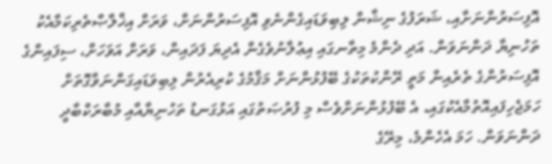އޮފިސަރުންނަށާއި، ޝަރަފުގެ ނިޝާން ލިބިވަޑައިގެންނެވި އޮފިސަރުންނަށް، ވަރަށް އިޚްލާޞްތެރިކަމާއެކު ތަހުނިޔާ ދަންނަވަން. އަދި ދެންމެ މިތާނގައި އިޢުލާނުވެގެން އެދިޔަ ފަދައިން، ވަރަށް އަވަހަށް، ސިފައިންގެ އޮފިސަރުންގެ ތެރެއިން މަތީ ރޭންކުތަކުގެ ބޭފުޅުންނަށް މަޤާމުގެ ކުރިއެރުން ލިބިވަޑައިގަންނަވާގޮތަށް ހަމަޖެހިފައިއޮތުމާއެކުގައި، އެ ބޭފުޅުންނަށްވެސް މި ފުރުޞަތުގައި އަޅުގަނޑު ތަހުނިޔާއާއި މުބާރަކްބާދީ ދަންނަވަން. ހަމަ އެހެންމެ، މިރޭގެ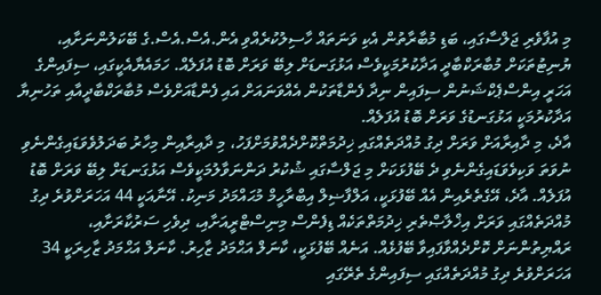މި އުފާވެރި ޖަލްސާގައި، ބަޑި މުބާރާތުން އެކި ވަނަތައް ހާސިލުކުރެއްވި އެން.އެސް.އެސް.ގެ ބޭކަލުންނަށާއި، ޔުނިޓުތަކަށް މުބާރަކްބާދީ އަދާކުރުމަކީވެސް އަޅުގަނޑަށް ލިބޭ ވަރަށް ބޮޑު އުފަލެއް. ހަމައެޔާއެކީގައި، ސިފައިންގެ އަހަރީ އިންސްޕެކްޝަނުން ސިފައިން ނިދާ ފެންޑާތަކުން އެއްވަނައަށް އައި ފެންޑާއަށްވެސް މުބާރަކްބާދީއާއި ތަހުނިޔާ އަދާކުރުމަކީ އަޅުގަނޑުގެ ވަރަށް ބޮޑު އުފަލެއް.
އާދެ، މި ދާއިރާއަށް ވަރަށް ދިގު މުއްދަތެއްގައި ޚިދުމަތްކޮށްދެއްވުމަށްފަހު، މި ދާއިރާއިން މިހާރު ބަދަލުވެވަޑައިގެންނެވި ނުވަތަ ވަކިވެވަޑައިގެންނެވި ދެ ބޭފުޅަކަށް މި ޖަލްސާގައި ޝުކުރު ދަންނަވާލުމަކީވެސް އަޅުގަނޑަށް ލިބޭ ވަރަށް ބޮޑު އުފަލެއް. އާދެ، އޭގެތެރެއިން އެއް ބޭފުޅަކީ، އަލްފާޟިލް އިބްރާހީމް މުޙައްމަދު މަނިކު. އޭނާއަކީ 44 އަހަރަށްވުރެ ދިގު މުއްދަތެއްގައި ވަރަށް އިޚްލާޞްތެރި ޚިދުމަތްތަކެއް ޑިފެންސް މިނިސްޓްރީއަށާއި، ދިވެހި ސަރުކާރަށާއި، ރައްޔިތުންނަށް ކޮށްދެއްވާފައިވާ ބޭފުޅެއް. އަނެއް ބޭފުޅަކީ، ކާނަލް އަޙްމަދު ޒާހިރު. ކާނަލް އަޙްމަދު ޒާހިރަކީ 34 އަހަރަށްވުރެ ދިގު މުއްދަތެއްގައި ސިފައިންގެ ތެރޭގައި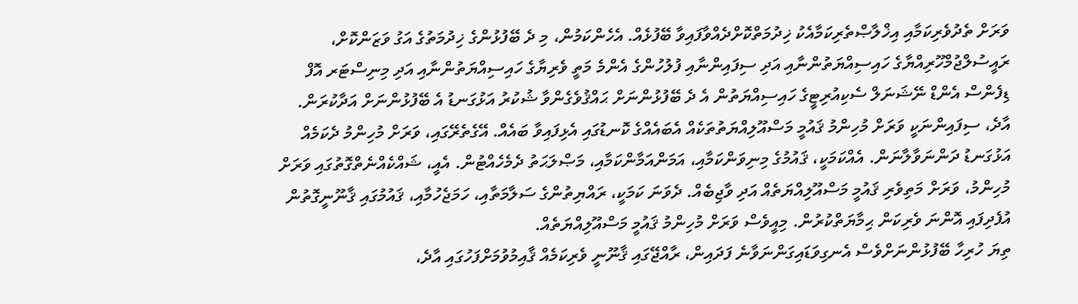ވަރަށް ތެދުވެރިކަމާއި އިޚްލާޞްތެރިކަމާއެކު ޚިދުމަތްކޮށްދެއްވާފައިވާ ބޭފުޅެއް. އެހެންކަމުން، މި ދެ ބޭފުޅުންގެ ޚިދުމަތުގެ އަގު ވަޒަންކޮށް، ރައީސުލްޖުމްހޫރިއްޔާގެ ހައިސިއްޔަތުންނާއި އަދި ސިފައިންނާއި ފުލުހުންގެ އެންމެ މަތީ ވެރިޔާގެ ހައިސިއްޔަތުންނާއި އަދި މިނިސްޓަރ އޮފް ޑިފެންސް އެންޑް ނޭޝަނަލް ސެކިއުރިޓީގެ ހައިސިއްޔަތުން އެ ދެ ބޭފުޅުންނަށް ޙައްޤުވެގެންވާ ޝުކުރު އަޅުގަނޑު އެ ބޭފުޅުންނަށް އަދާކުރަން.
އާދެ، ސިފައިންނަކީ ވަރަށް މުހިންމު ޤައުމީ މަސްއޫލިއްޔަތުތަކެއް އެބައެއްގެ ކޮނޑުގައި އެޅިފައިވާ ބައެއް. އޭގެތެރޭގައި، ވަރަށް މުހިންމު ދެކަމެއް އަޅުގަނޑު ދަންނަވާލާނަން. އެއްކަމަކީ، ޤައުމުގެ މިނިވަންކަމާއި، އަމަންއަމާންކަމާއި، މަޞްލަޙަތު ދެމެހެއްޓުން. އެއީ، ޝައްކެއްނެތްގޮތުގައި ވަރަށް މުހިންމު، ވަރަށް މަތިވެރި ޤައުމީ މަސްއޫލިއްޔަތެއް އަދި ވާޖިބެއް. ދެވަނަ ކަމަކީ، ރައްޔިތުންގެ ސަލާމަތާއި، ހަމަޖެހުމާއި، ޤައުމުގައި ޤާނޫނީގޮތުން އުފެދިފައި އޮންނަ ވެރިކަން ޙިމާޔަތްކުރުން. މިއީވެސް ވަރަށް މުހިންމު ޤައުމީ މަސްއޫލިއްޔަތެއް.
ތިޔަ ހުރިހާ ބޭފުޅުންނަށްވެސް އެނގިވަޑައިގަންނަވާނެ ފަދައިން، ރާއްޖޭގައި ޤާނޫނީ ވެރިކަމެއް ޤާއިމުވުމަށްފަހުގައި އާދެ،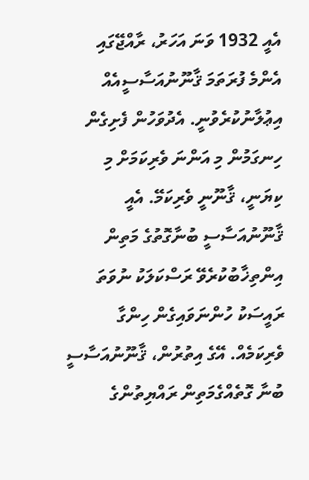އެއީ 1932 ވަނަ އަހަރު، ރާއްޖޭގައި އެންމެ ފުރަތަމަ ޤާނޫނުއަސާސީއެއް އިޢުލާނުކުރެވުނީ. އެދުވަހުން ފެށިގެން ހިނގަމުން މި އަންނަ ވެރިކަމަށް މި ކިޔަނީ، ޤާނޫނީ ވެރިކަމޭ. އެއީ ޤާނޫނުއަސާސީ ބުނާގޮތުގެ މަތިން އިންތިޚާބުކުރެވޭ ރަސްކަލަކު ނުވަތަ ރައީސަކު ހުންނަވައިގެން ހިންގާ ވެރިކަމެއް. އޭގެ އިތުރުން، ޤާނޫނުއަސާސީ ބުނާ ގޮތެއްގެމަތިން ރައްޔިތުންގެ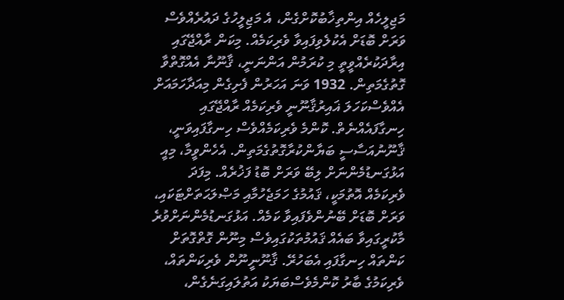މަޖިލީހެއް އިންތިޚާބުކޮށްގެން، އެ މަޖިލީހުގެ ދައުރެއްވެސް ވަރަށް ބޮޑަށް އެކުލެވިފައިވާ ވެރިކަމެއް. މިކަން ރާއްޖޭގައި އިރާދަކުރެއްވީތީ މި ކުރަމުން އަންނަނީ، ޤާނޫނާ އެއްގޮތްވާ ގޮތުގެމަތިން. 1932 ވަނަ އަހަރުން ފެށިގެން މިއަދާހަމައަށް އެއްވެސްކަހަލަ ޣައިރުޤާނޫނީ ވެރިކަމެއް ރާއްޖޭގައި ހިނގާފައެއްނެތް. ކޮންމެ ވެރިކަމެއްވެސް ހިނގާފައިވަނީ، ޤާނޫނުއަސާސީ ބަޔާންކުރާގޮތުގެމަތިން. އެހެންވީމާ، މިއީ އަޅުގަނޑުމެންނަށް ލިބޭ ވަރަށް ބޮޑު ފަޚުރެއް. މިފަދަ ވެރިކަމެއް އޮތުމަކީ، ޤައުމުގެ ހަމަޖެހުމާއި މަޞްލަޙަތަށްޓަކައި، ވަރަށް ބޮޑަށް ބޭނުންވެފައިވާ ކަމެއް. އަޅުގަނޑުމެންނަށްވުރެ މާކުރީގައިވާ ބައެއް ޤައުމުތަކުގައިވެސް މިނޫން ގޮތްގޮތަށް ކަންތައް ހިނގާފައި އެބަހުރޭ. ޤާނޫނީނޫން ވެރިކަންތައް، ވެރިކަމުގެ ބާރު ކޮންމެވެސްބަޔަކު އަތުލައިގަނެގެން،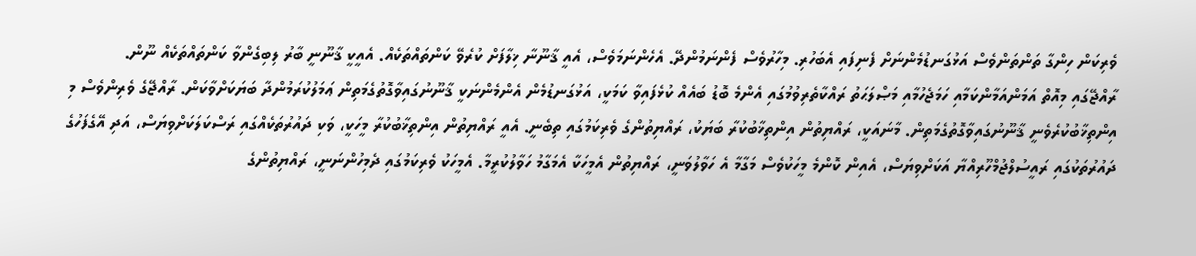ވެރިކަން ހިންގާ ތަންތަންވެސް އަޅުގަނޑުމެންނަށް ފެނިފައި އެބަހުރި. މިހާރުވެސް ފެންނަމުންދޭ. އެހެންނަމަވެސް، އެއީ ޤާނޫނާ ޚިލާފަށް ކުރެވޭ ކަންތައްތަކެއް. އެއީކީ ޤާނޫނީ ބާރު ލިބިގެންވާ ކަންތައްތަކެއް ނޫން.
ރާއްޖޭގައި މިއޮތް އަމަންއަމާންކަމާއި ހަމަޖެހުމާއި މަޞްލަޙަތު ރައްކާތެރިވުމުގައި އެންމެ ބޮޑު ބައެއް ކުޅެފައިވާ ކަމަކީ، އަޅުގަނޑުމެން އެންމެންނަކީ ޤާނޫނުގައިވާގޮތުގެމަތިން ޢަމަލުކުރަމުންދާ ބަޔަކަށްވާކަން. ރާއްޖޭގެ ވެރިންވެސް މި އިންތިޚާބުކުރެވެނީ ޤާނޫނުގައިވާގޮތުގެމަތިން. މާނައަކީ، ރައްޔިތުން އިންތިޚާބުކުރާ ބަޔަކު، ރައްޔިތުންގެ ވެރިކަމުގައި ތިބެނީ. އެއީ ރައްޔިތުން އިންތިޚާބުކުރާ މީހަކީ، ވަކި ދައުރުތަކެއްގައި ރަސްކަލަކަށްވިޔަސް، އަދި އޭގެފަހުގެ ދައުރުތަކުގައި ރައީސުލްޖުމްހޫރިއްޔާ އަކަށްވިޔަސް، އެއިން ކޮންމެ މީހަކުވެސް މަގާމާ އެ ހަވާލުވަނީ، ރައްޔިތުން އެމީހަކާ އެމަގާމު ހަވާލުކުރީމާ. އެމީހަކު ވެރިކަމުގައި ދެމިހުންނަނީ، ރައްޔިތުންގެ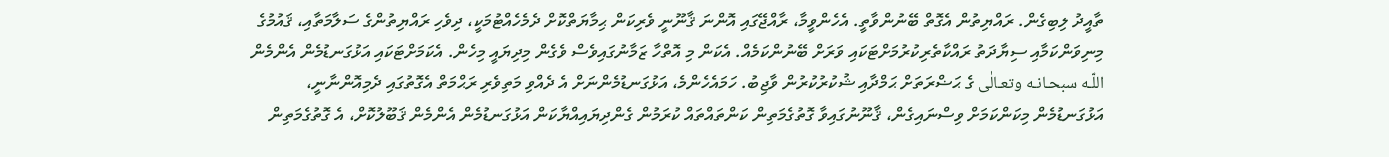ތާއީދު ލިބިގެން. ރައްޔިތުން އެގޮތް ބޭނުންވާތީ. އެހެންވީމާ، ރާއްޖޭގައި އޮންނަ ޤާނޫނީ ވެރިކަން ޙިމާޔަތްކޮށް ދެމެހެއްޓުމަކީ، ދިވެހި ރައްޔިތުންގެ ސަލާމަތާއި، ޤައުމުގެ މިނިވަންކަމާއި ސިޔާދަތު ރައްކާތެރިކުރުމަށްޓަކައި ވަރަށް ބޭނުންކަމެއް. އެކަން މި އޮތްހާ ޒަމާނުގައިވެސް ވެގެން މިދިޔައީ މިހެން. އެކަމަށްޓަކައި އަޅުގަނޑުމެން އެންމެން اللّـه سبحـانـه وتعـالٰى ގެ ޙަޟްރަތަށް ޙަމްދާއި ޝުކުރުކުރުން ވާޖިބު. ހަމައެހެންމެ، އަޅުގަނޑުމެންނަށް އެ ދެއްވި މަތިވެރި ރަޙްމަތް އެގޮތުގައި ދެމިއޮންނާނީ، އަޅުގަނޑުމެން މިކަންކަމަށް ވިސްނައިގެން، ޤާނޫނުގައިވާ ގޮތުގެމަތިން ކަންތައްތައް ކުރަމުން ގެންދިޔައިއްޔާކަން އަޅުގަނޑުމެން އެންމެން ޤަބޫލުކޮށް، އެ ގޮތުގެމަތިން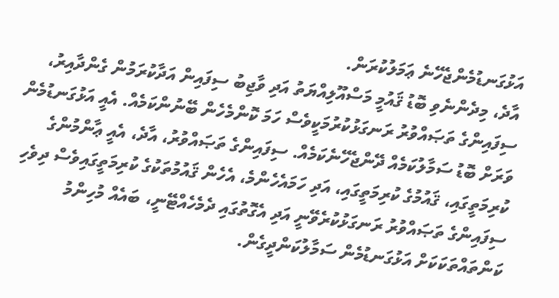އަޅުގަނޑުމެންޖެހޭނެ ޢަމަލުކުރަން.
އާދެ، މިދެންނެވި ބޮޑު ޤައުމީ މަސްއޫލިއްޔަތު އަދި ވާޖިބު ސިފައިން އަދާކުރަމުން ގެންދާއިރު، ސިފައިންގެ ތަޞައްވުރު ރަނގަޅުކުރުމަކީވެސް ހަމަ ކޮންމެހެން ބޭނުންކަމެއް. އެއީ އަޅުގަނޑުމެން ވަރަށް ބޮޑު ސަމާލުކަމެއް ދޭންޖެހޭނެކަމެއް. ސިފައިންގެ ތަޞައްވުރު، އާދެ، އެއީ ޢާންމުންގެ ކުރިމަތީގައި، ޤައުމުގެ ކުރިމަތީގައި، އަދި ހަމައެހެންމެ، އެހެން ޤައުމުތަކުގެ ކުރިމަތީގައިވެސް ދިވެހި ސިފައިންގެ ތަޞައްވުރު ރަނގަޅުކުރެވޭނީ އަދި އެގޮތުގައި ދެމެހެއްޓޭނީ، ބައެއް މުހިންމު ކަންތައްތަކަކަށް އަޅުގަނޑުމެން ސަމާލުކަންދީގެން.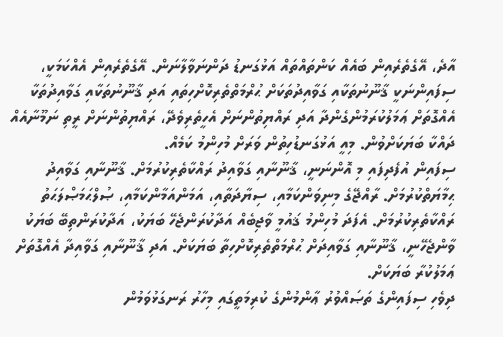އާދެ، އޭގެތެރެއިން ބައެއް ކަންތައްތައް އަޅުގަނޑު ދަންނަވާލާނަން. އޭގެތެރެއިން އެއްކަމަކީ، ސިފައިންނަކީ ޤާނޫނުތަކާއި ގަވާއިދުތަކަށް ޙުރްމަތްތެރިކޮށްހިތައި އަދި ޤާނޫނުތަކާއި ގަވާއިދުތަކާ އެއްގޮތަށް ޢަމަލުކުރަމުންގެންދާ އަދި ރައްޔިތުންނަށް އެހީތެރިވެދޭ، ރައްޔިތުންނަށް ރީތި ނަމޫނާއެއް ދައްކާ ބަޔަކަށްވުން. މިއީ އަޅުގަނޑުހިތުން ވަރަށް މުހިންމު ކަމެއް.
ސިފައިން އުފެދިފައި މި އޮންނަނީ، ޤާނޫނާއި ގަވާއިދު ރައްކާތެރިކުރުމަށް. ޤާނޫނާއި ގަވާއިދު ޙިމާޔަތްކުރުމަށް. ރާއްޖޭގެ މިނިވަންކަމާއި، ސިޔާދަތާއި، އަމަންއަމާންކަމާއި، ޞުލްޙަމަޞްލަޙަތު ރައްކާތެރިކުރުމަށް. އެފަދަ މުހިންމު ޤައުމީ ވާޖިބެއް އަދާކުރަންޖެހޭ ބަޔަކު، އަދާކުރަންތިބޭ ބަޔަކު ވާންޖެހޭނީ، ޤާނޫނާއި ގަވާއިދަށް ޙުރްމަތްތެރިކޮށްހިތާ ބަޔަކަށް. އަދި ޤާނޫނާއި ގަވާއިދާ އެއްގޮތަށް ޢަމަލުކުރާ ބަޔަކަށް.
ދިވެހި ސިފައިންގެ ތަޞައްވުރު ޢާންމުންގެ ކުރިމަތީގައި މިހާރު ރަނގަޅުވަމުން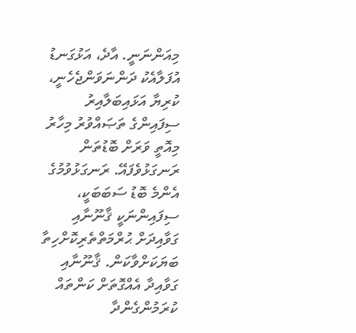މިއަންނަނީ. އާދެ، އަޅުގަނޑު އުފަލާއެކު ދަންނަވަންޖެހެނީ، ކުރިޔާ އަޅައިބަލާއިރު ސިފައިންގެ ތަޞައްވުރު މިހާރު މިއޮތީ ވަރަށް ބޮޑުތަން ރަނގަޅުވެފައޭ. ރަނގަޅުވުމުގެ އެންމެ ބޮޑު ސަބަބަކީ، ސިފައިންނަކީ ޤާނޫނާއި ގަވާއިދަށް ޙުރްމަތްތެރިކޮށްހިތާ ބަޔަކަށްވާކަން. ޤާނޫނާއި ގަވާއިދާ އެއްގޮތަށް ކަންތައް ކުރަމުންގެންދާ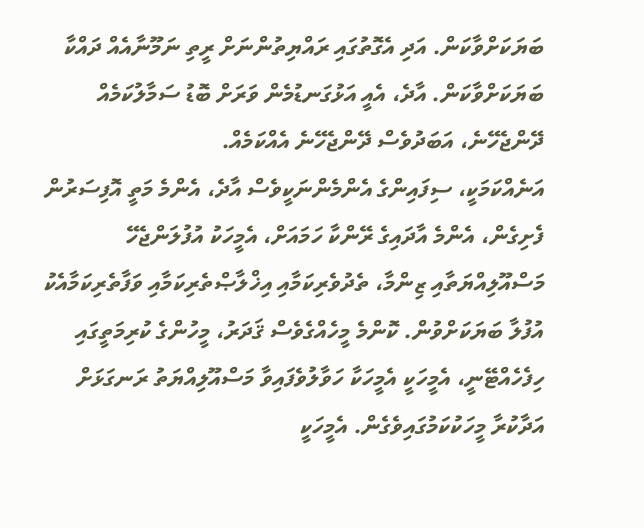ބަޔަކަށްވާކަން. އަދި އެގޮތުގައި ރައްޔިތުންނަށް ރީތި ނަމޫނާއެއް ދައްކާ ބަޔަކަށްވާކަން. އާދެ، އެއީ އަޅުގަނޑުމެން ވަރަށް ބޮޑު ސަމާލުކަމެއް ދޭންޖެހޭނެ، އަބަދުވެސް ދޭންޖެހޭނެ އެއްކަމެއް.
އަނެއްކަމަކީ، ސިފައިންގެ އެންމެންނަކީވެސް އާދެ، އެންމެ މަތީ އޮފިސަރުން ފެށިގެން، އެންމެ އާދައިގެ ރޭންކާ ހަމައަށް، އެމީހަކު އުފުލަންޖެހޭ މަސްއޫލިއްޔަތާއި ޒިންމާ، ތެދުވެރިކަމާއި އިޚްލާޞްތެރިކަމާއި ވަފާތެރިކަމާއެކު އުފުލާ ބަޔަކަށްވުން. ކޮންމެ މީހެއްގެވެސް ޤަދަރު، މީހުންގެ ކުރިމަތީގައި ހިފެހެއްޓޭނީ، އެމީހަކީ އެމީހަކާ ހަވާލުވެފައިވާ މަސްއޫލިއްޔަތު ރަނގަޅަށް އަދާކުރާ މީހަކުކަމުގައިވެގެން. އެމީހަކީ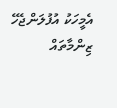އެމީހަކު އުފުލަންޖެހޭ ޒިންމާތައް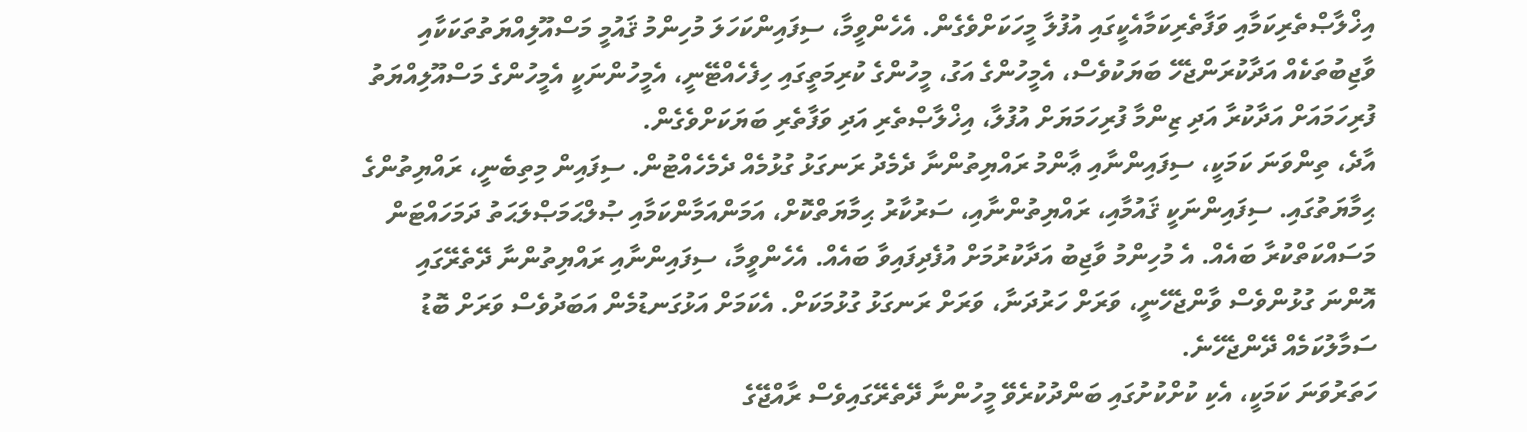އިޚްލާޞްތެރިކަމާއި ވަފާތެރިކަމާއެކީގައި އުފުލާ މީހަކަށްވެގެން. އެހެންވީމާ، ސިފައިންކަހަލަ މުހިންމު ޤައުމީ މަސްއޫލިއްޔަތުތަކަކާއި ވާޖިބުތަކެއް އަދާކުރަންޖެހޭ ބަޔަކުވެސް، އެމީހުންގެ އަގު، މީހުންގެ ކުރިމަތީގައި ހިފެހެއްޓޭނީ، އެމީހުންނަކީ އެމީހުންގެ މަސްއޫލިއްޔަތު ފުރިހަމައަށް އަދާކުރާ އަދި ޒިންމާ ފުރިހަމަޔަށް އުފުލާ، އިޚްލާޞްތެރި އަދި ވަފާތެރި ބަޔަކަށްވެގެން.
އާދެ، ތިންވަނަ ކަމަކީ، ސިފައިންނާއި ޢާންމު ރައްޔިތުންނާ ދެމެދު ރަނގަޅު ގުޅުމެއް ދެމެހެއްޓުން. ސިފައިން މިތިބެނީ، ރައްޔިތުންގެ ޙިމާޔަތުގައި. ސިފައިންނަކީ ޤައުމާއި، ރައްޔިތުންނާއި، ސަރުކާރު ޙިމާޔަތްކޮށް، އަމަންއަމާންކަމާއި ޞުލްޙަމަޞްލަޙަތު ދަމަހައްޓަން މަސައްކަތްކުރާ ބައެއް. އެ މުހިންމު ވާޖިބު އަދާކުރުމަށް އުފެދިފައިވާ ބައެއް. އެހެންވީމާ، ސިފައިންނާއި ރައްޔިތުންނާ ދޭތެރޭގައި އޮންނަ ގުޅުންވެސް ވާންޖެހޭނީ، ވަރަށް ހަރުދަނާ، ވަރަށް ރަނގަޅު ގުޅުމަކަށް. އެކަމަށް އަޅުގަނޑުމެން އަބަދުވެސް ވަރަށް ބޮޑު ސަމާލުކަމެއް ދޭންޖެހޭނެ.
ހަތަރުވަނަ ކަމަކީ، އެކި ކުށްކުށުގައި ބަންދުކުރެވޭ މީހުންނާ ދޭތެރޭގައިވެސް ރާއްޖޭގެ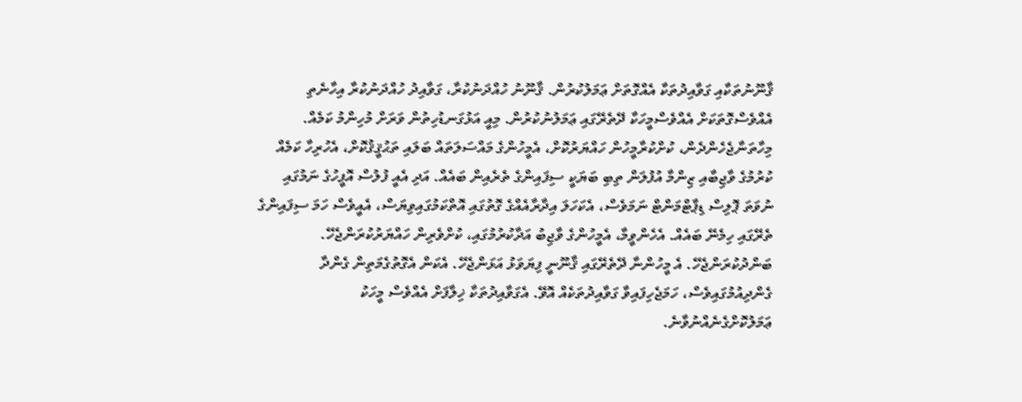ޤާނޫނުތަކާއި ގަވާއިދުތަކާ އެއްގޮތަށް ޢަމަލުކުރުން. ޤާނޫނު ހުއްދަނުކުރާ، ގަވާއިދު ހުއްދަނުކުރާ އިހާނެތި އެއްވެސްގޮތަކަށް އެއްވެސްމީހަކާ ދޭތެރޭގައި ޢަމަލުނުކުރުން. މިއީ އަޅުގަނޑުހިތުން ވަރަށް މުހިންމު ކަމެއް. މިހާތަނާޖެހެންދެން، ކުށްކުރާމީހުން ހައްޔަރުކޮށް، އެމީހުންގެ މައްސަލަތައް ބަލައި ތަޙުޤީޤުކޮށް، އެހުރިހާ ކަމެއް ކުރުމުގެ ވާޖިބާއި ޒިންމާ އުފުލަން ތިބި ބަޔަކީ ސިފައިންގެ ތެރެއިން ބައެއް. އަދި އެއީ ފުލުސް އޮފީހުގެ ނަމުގައި ނުވަތަ ޕޮލިސް ޑިޕާޓްމަންޓް ނަމަވެސް، އެކަހަލަ އިދާރާއެއްގެ ގޮތުގައި އޮތްކަމުގައިވިޔަސް، އެއީވެސް ހަމަ ސިފައިންގެ ތެރޭގައި ހިމެނޭ ބައެއް. އެހެންވީމާ، އެމީހުންގެ ވާޖިބު އަދާކުރުމުގައި، ކުށްވެރިން ހައްޔަރުކުރަންޖެހޭ. ބަންދުކުރަންޖެހޭ. އެ މީހުންނާ ދޭތެރޭގައި ޤާނޫނީ ފިޔަވަޅު އަޅަންޖެހޭ. އެކަން އެގޮތުގެމަތިން ގެންދާ ގެންދިއުމުގައިވެސް، ހަމަޖެހިފައިވާ ގަވާއިދުތަކެއް އޮވޭ. އެގަވާއިދުތަކާ ޚިލާފަށް އެއްވެސް މީހަކު ޢަމަލުކޮށްގެނެއްނުވާނެ.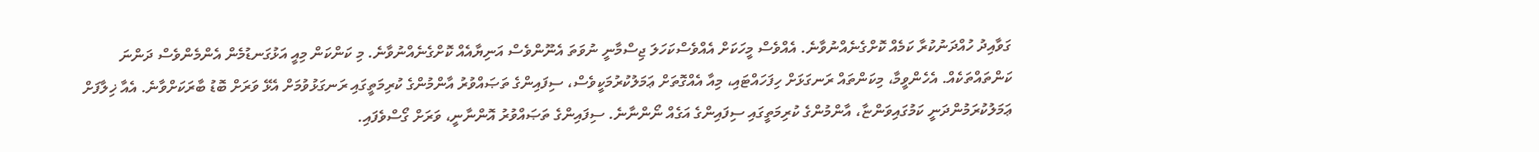ގަވާއިދު ހުއްދަނުކުރާ ކަމެއް ކޮށްގެނެއްނުވާނެ. އެއްވެސް މީހަކަށް އެއްވެސްކަހަލަ ޖިސްމާނީ ނުވަތަ އެނޫންވެސް އަނިޔާއެއް ކޮށްގެނެއްނުވާނެ. މި ކަންކަން މިއީ އަޅުގަނޑުމެން އެންމެންވެސް ދަންނަ ކަންތައްތަކެއް. އެހެންވީމާ، މިކަންތައް ރަނގަޅަށް ހިފަހައްޓައި، މިއާ އެއްގޮތަށް ޢަމަލުކުރުމަކީވެސް، ސިފައިންގެ ތަޞައްވުރު އާންމުންގެ ކުރިމަތީގައި ރަނގަޅުވުމަށް އެޅޭ ވަރަށް ބޮޑު ބާރަކަށްވާނެ. އެއާ ޚިލާފަށް ޢަމަލުކުރަމުންދަނީ ކަމުގައިވަންޏާ، އާންމުންގެ ކުރިމަތީގައި ސިފައިންގެ އަގެއް ނޯންނާނެ. ސިފައިންގެ ތަޞައްވުރު އޮންނާނީ، ވަރަށް ގޯސްވެފައި.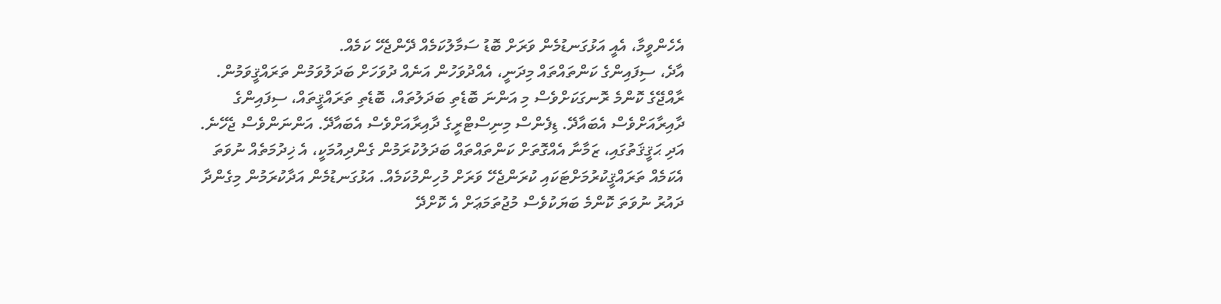އެހެންވީމާ، އެއީ އަޅުގަނޑުމެން ވަރަށް ބޮޑު ސަމާލުކަމެއް ދޭންޖެހޭ ކަމެއް.
އާދެ، ސިފައިންގެ ކަންތައްތައް މިދަނީ، އެއްދުވަހުން އަނެއް ދުވަހަށް ބަދަލުވަމުން ތަރައްޤީވަމުން. ރާއްޖޭގެ ކޮންމެ ރޮނގަކަށްވެސް މި އަންނަ ބޮޑެތި ބަދަލުތައް، ބޮޑެތި ތަރައްޤީތައް، ސިފައިންގެ ދާއިރާއަށްވެސް އެބައާދޭ. ޑިފެންސް މިނިސްޓްރީގެ ދާއިރާއަށްވެސް އެބައާދޭ. އަންނަންވެސް ޖެހޭނެ. އަދި ޙަޤީޤަތުގައި، ޒަމާނާ އެއްގޮތަށް ކަންތައްތައް ބަދަލުކުރަމުން ގެންދިއުމަކީ، އެ ޚިދުމަތެއް ނުވަތަ އެކަމެއް ތަރައްޤީކުރުމަށްޓަކައި ކުރަންޖެހޭ ވަރަށް މުހިންމުކަމެއް. އަޅުގަނޑުމެން އަދާކުރަމުން މިގެންދާ ދައުރު ނުވަތަ ކޮންމެ ބަޔަކުވެސް މުޖުތަމަޢަށް އެ ކޮށްދޭ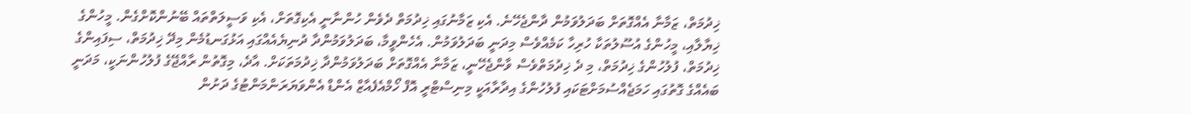ޚިދުމަތް، ޒަމާނާ އެއްގޮތަށް ބަދަލުވަމުން ދާންޖެހޭނެ. އެކި ޒަމާނުގައި ޚިދުމަތް ދެވެން ހުންނާނީ އެކިގޮތަށް، އެކި ވަސީލަތްތައް ބޭނުންކޮށްގެން. މީހުންގެ ޚިޔާލާއި، މީހުންގެ އުސޫލުތަކާ ހުރިހާ ކަމެއްވެސް މިދަނީ ބަދަލުވަމުން. އެހެންވީމާ، ބަދަލުވަމުންދާ ދުނިޔެއެއްގައި އަޅުގަނޑުމެން މިދޭ ޚިދުމަތް، ސިފައިންގެ ޚިދުމަތް، ފުލުހުންގެ ޚިދުމަތް، މި ދެ ޚިދުމަތްވެސް ވާންޖެހޭނީ، ޒަމާނާ އެއްގޮތަށް ބަދަލުވަމުންދާ ޚިދުމަތަކަށް. އާދެ، މިގޮތުން ރާއްޖޭގެ ފުލުހުންނަކީ، މަދަނީ ބައެއްގެ ގޮތުގައި ހަމަޖެއްސުމަށްޓަކައި ފުލުހުންގެ އިދާރާއަކީ މިނިސްޓްރީ އޮފް ހޯމްއެފެއާޒް އެންޑް އެންވަޔަރަންމަންޓުގެ ދަށުން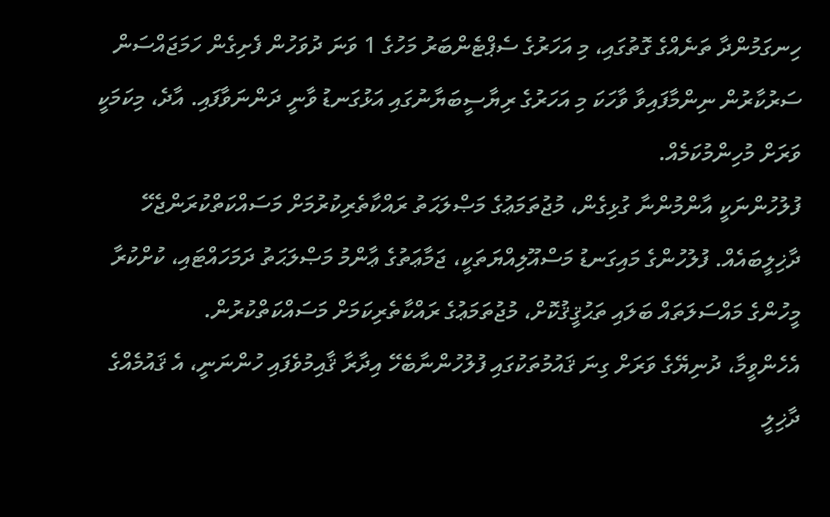ހިނގަމުންދާ ތަނެއްގެ ގޮތުގައި، މި އަހަރުގެ ސެޕްޓެންބަރު މަހުގެ 1 ވަނަ ދުވަހުން ފެށިގެން ހަމަޖައްސަން ސަރުކާރުން ނިންމާފައިވާ ވާހަކަ މި އަހަރުގެ ރިޔާސީބަޔާނުގައި އަޅުގަނޑު ވާނީ ދަންނަވާފައި. އާދެ، މިކަމަކީ ވަރަށް މުހިންމުކަމެއް.
ފުލުހުންނަކީ އާންމުންނާ ގުޅިގެން، މުޖުތަމަޢުގެ މަޞްލަޙަތު ރައްކާތެރިކުރުމަށް މަސައްކަތްކުރަންޖެހޭ ދާޚިލީބައެއް. ފުލުހުންގެ މައިގަނޑު މަސްއޫލިއްޔަތަކީ، ޖަމާޢަތުގެ ޢާންމު މަޞްލަޙަތު ދަމަހައްޓައި، ކުށްކުރާ މީހުންގެ މައްސަލަތައް ބަލައި ތަޙުޤީޤުކޮށް، މުޖުތަމަޢުގެ ރައްކާތެރިކަމަށް މަސައްކަތްކުރުން.
އެހެންވީމާ، ދުނިޔޭގެ ވަރަށް ގިނަ ޤައުމުތަކުގައި ފުލުހުންނާބެހޭ އިދާރާ ޤާއިމުވެފައި ހުންނަނީ، އެ ޤައުމެއްގެ ދާޚިލީ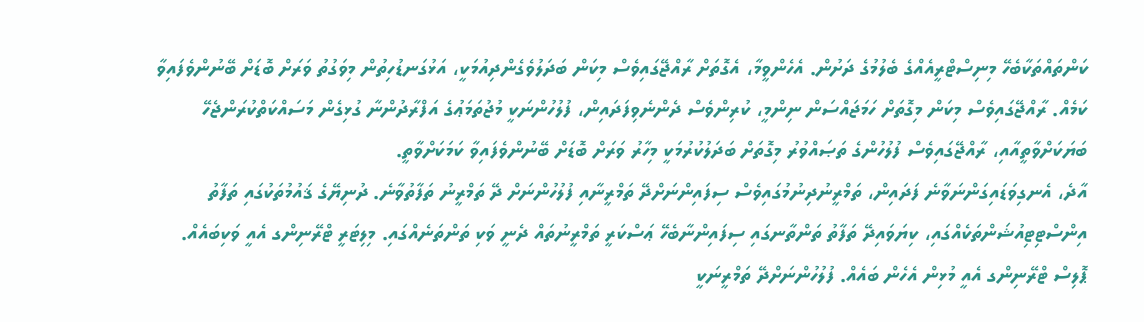ކަންތައްތަކާބެހޭ މިނިސްޓްރީއެއްގެ ބެލުމުގެ ދަށުން. އެހެންވީމާ، އެގޮތަށް ރާއްޖޭގައިވެސް މިކަން ބަދަލުވެގެންދިއުމަކީ، އަޅުގަނޑުހިތުން މިވަގުތު ވަރަށް ބޮޑަށް ބޭނުންވެފައިވާ ކަމެއް. ރާއްޖޭގައިވެސް މިކަން މިގޮތަށް ހަމަޖައްސަން ނިންމީ، ކުރިންވެސް ދެންނެވިފަދައިން، ފުލުހުންނަކީ މުޖުތަމަޢުގެ އަފްރާދުންނާ ގުޅިގެން މަސައްކަތްކުރަންޖެހޭ ބަޔަކަށްވާތީއާއި، ރާއްޖޭގައިވެސް ފުލުހުންގެ ތަޞައްވުރު މިގޮތަށް ބަދަލުކުރުމަކީ މިހާރު ވަރަށް ބޮޑަށް ބޭނުންވެފައިވާ ކަމަކަށްވާތީ.
އާދެ، އެނގިވަޑައިގަންނަވާނެ ފަދައިން، ތަމްރީނުދިނުމުގައިވެސް ސިފައިންނަށްދޭ ތަމްރީނާއި ފުލުހުންނަށް ދޭ ތަމްރީނު ތަފާތުވާނެ. ދުނިޔޭގެ ޤައުމުތަކުގައި ތަފާތު އިންސްޓިޓިއުޝަންތަކެއްގައި، ކިޔަވައިދޭ ތަފާތު ތަންތާނގައި ސިފައިންނާބެހޭ ޢަސްކަރީ ތަމްރީނުތައް ދެނީ ވަކި ތަންތަނެއްގައި. މިލިޓަރީ ޓްރޭނިންގ އެއީ ވަކިބައެއް. ޕޮލިސް ޓްރޭނިންގ އެއީ މުޅިން އެހެން ބައެއް. ފުލުހުންނަށްދޭ ތަމްރީނަކީ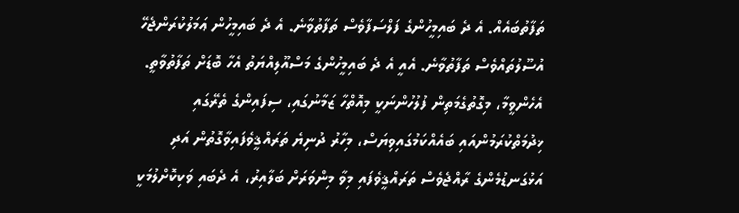ތަފާތުބައެއް. އެ ދެ ބައިމީހުންގެ ފަލްސަފާވެސް ތަފާތުވާނެ. އެ ދެ ބައިމީހުން ޢަމަލުކުރަންޖެހޭ އުސޫލުތައްވެސް ތަފާތުވާނެ. އެއީ އެ ދެ ބައިމީހުންގެ މަސްއޫލިއްޔަތު އެހާ ބޮޑަށް ތަފާތުވާތީ. އެހެންވީމާ، މިގޮތުގެމަތިން ފުލުހުންނަކީ މިއޮތްހާ ޒަމާނުގައި، ސިފައިންގެ ތެރޭގައި ޚިދުމަތްކުރަމުންއައި ބައެއްކަމުގައިވިޔަސް، މިހާރު ދުނިޔެ ތަރައްޤީވެފައިވާގޮތުން އަދި އަޅުގަނޑުމެންގެ ރާއްޖެވެސް ތަރައްޤީވެފައި މިވާ މިންވަރަށް ބަލާއިރު، އެ ދެބައި ވަކިކޮށްލުމަކީ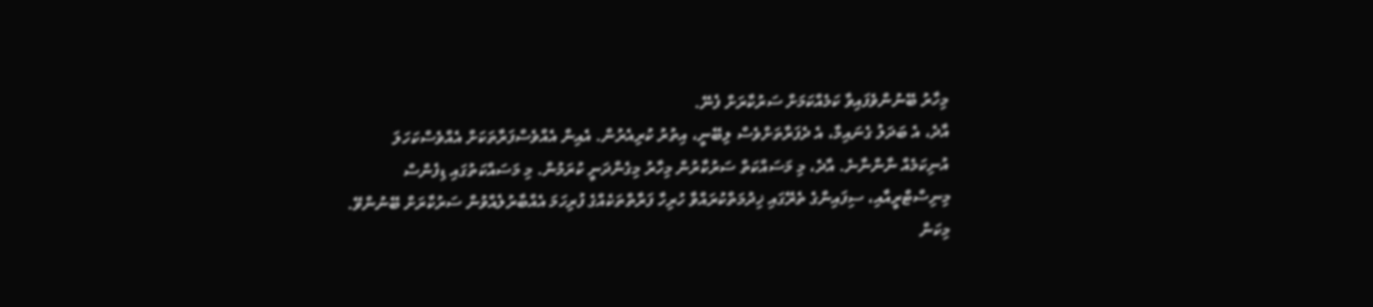މިހާރު ބޭނުންވެފައިވާ ކަމެއްކަމަށް ސަރުކާރަށް ފެނޭ.
އާދެ، އެ ބަދަލު ގެނައިމާ، އެ ދެފަރާތަށްވެސް ލިބޭނީ، އިތުރު ކުރިއެރުން. އެއިން އެއްވެސްފަރާތަކަށް އެއްވެސްކަހަލަ އުނިކަމެއް ނާންނާނެ. އާދެ، މި މަސައްކަތް ސަރުކާރުން މިހާރު މިގެންދަނީ ކުރަމުން. މި މަސައްކަތުގައި ޑިފެންސް މިނިސްޓްރީއާއި، ސިފައިންގެ ތެރޭގައި ޚިދުމަތްކުރައްވާ ހުރިހާ ފަރާތްތަކެއްގެ ފުރިހަމަ އެއްބާރުލެއްވުން ސަރުކާރަށް ބޭނުންވޭ. މިކަން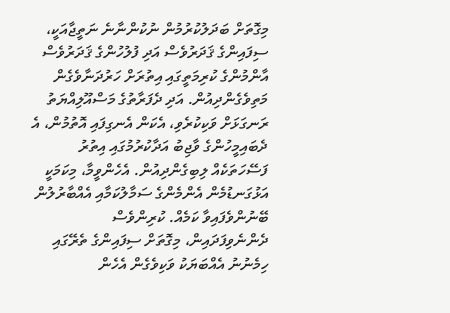މިގޮތަށް ބަދަލުކުރުމުން ނުކުންނާނެ ނަތީޖާއަކީ، ސިފައިންގެ ޤަދަރުވެސް އަދި ފުލުހުންގެ ޤަދަރުވެސް އާންމުންގެ ކުރިމަތީގައި އިތުރަށް ހަރުދަނާވެގެން މަތިވެގެންދިއުން. އަދި ދެފަރާތުގެ މަސްއޫލިއްޔަތު ރަނގަޅަށް ވަކިކުރެވި، އެކަން އެނގިފައި އޮތުމުން، އެ ދެބައިމީހުންގެ ވާޖިބު އަދާކުރުމުގައި އިތުރު ފަސޭހަތަކެއް ލިބިގެންދިއުން. އެހެންވީމާ، މިކަމަކީ އަޅުގަނޑުމެން އެންމެންގެ ސަމާލުކަމާއި އެއްބާރުލުން ބޭނުންވެފައިވާ ކަމެއް. ކުރިންވެސް ދެންނެވިފަދައިން، މިގޮތަށް ސިފައިންގެ ތެރޭގައި ހިމެނުނު އެއްބަޔަކު ވަކިވެގެން އެހެން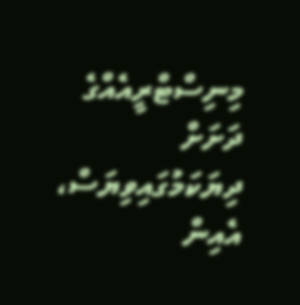މިނިސްޓްރީއެއްގެ ދަށަށް ދިޔަކަމުގައިވިޔަސް، އެއިން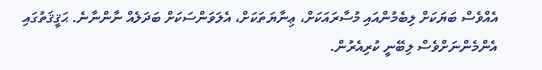އެއްވެސް ބަޔަކަށް ލިބެމުންއައި މުސާރައަކަށް، ޢިނާޔަތަކަށް، އެލަވަންސަކަށް ބަދަލެއް ނާންނާނެ. ޙަޤީޤަތުގައި އެންމެންނަށްވެސް ލިބޭނީ ކުރިއެރުން.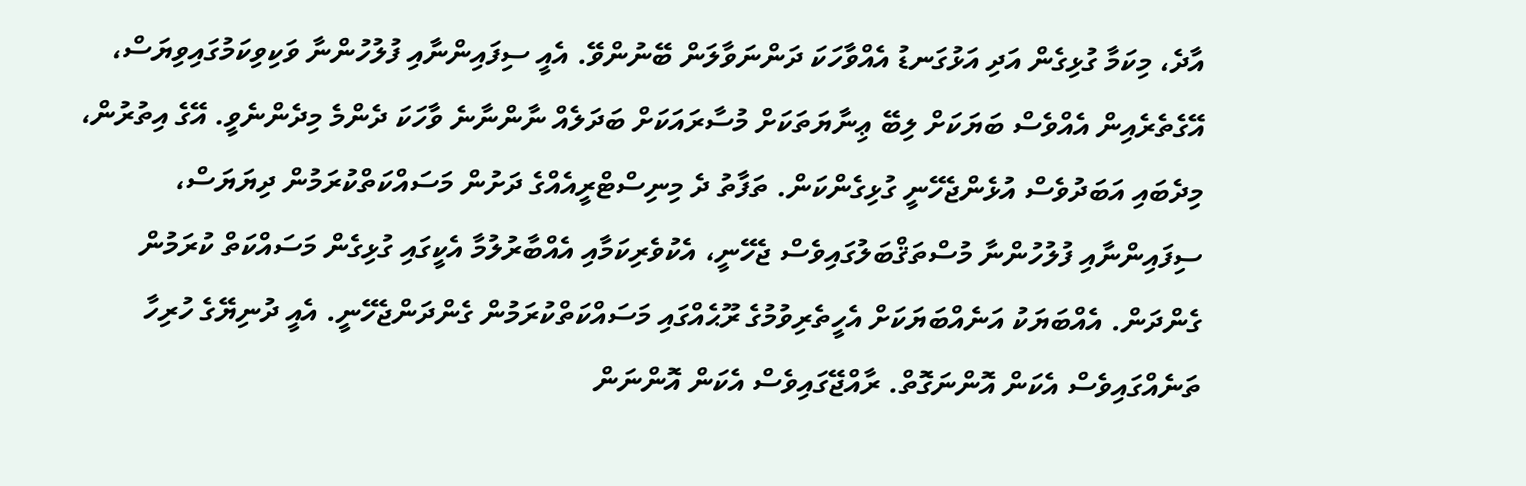އާދެ، މިކަމާ ގުޅިގެން އަދި އަޅުގަނޑު އެއްވާހަކަ ދަންނަވާލަން ބޭނުންވޭ. އެއީ ސިފައިންނާއި ފުލުހުންނާ ވަކިވިކަމުގައިވިޔަސް، އޭގެތެރެއިން އެއްވެސް ބަޔަކަށް ލިބޭ ޢިނާޔަތަކަށް މުސާރައަކަށް ބަދަލެއް ނާންނާނެ ވާހަކަ ދެންމެ މިދެންނެވީ. އޭގެ އިތުރުން، މިދެބައި އަބަދުވެސް އުޅެންޖެހޭނީ ގުޅިގެންކަން. ތަފާތު ދެ މިނިސްޓްރީއެއްގެ ދަށުން މަސައްކަތްކުރަމުން ދިޔަޔަސް، ސިފައިންނާއި ފުލުހުންނާ މުސްތަޤްބަލުގައިވެސް ޖެހޭނީ، އެކުވެރިކަމާއި އެއްބާރުލުމާ އެކީގައި ގުޅިގެން މަސައްކަތް ކުރަމުން ގެންދަން. އެއްބަޔަކު އަނެއްބަޔަކަށް އެހީތެރިވުމުގެ ރޫޙެއްގައި މަސައްކަތްކުރަމުން ގެންދަންޖެހޭނީ. އެއީ ދުނިޔޭގެ ހުރިހާ ތަނެއްގައިވެސް އެކަން އޮންނަގޮތް. ރާއްޖޭގައިވެސް އެކަން އޮންނަން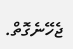ޖެހޭނެގޮތް.